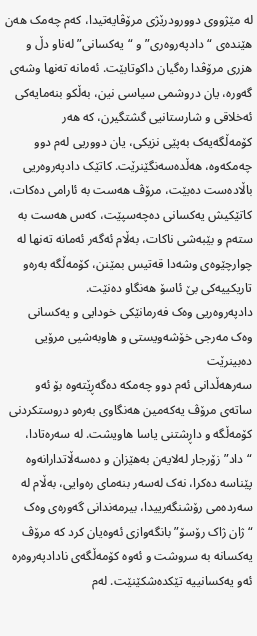لە مێژووی دوورودرێژی مرۆڤایەتیدا، کەم چەمک هەن هێندەی “دادپەروەری” و “یەکسانی” لەناو دڵ و هزری مرۆڤدا رەگیان داکوتابێت. ئەمانە تەنها وشەی گەورە، یان دروشمی سیاسی نین، بەڵکو بنەمایەکی ئەخلاقی و شارستانیی گشتگیرن، کە هەر کۆمەڵگەیەک بەپێی نزیکی، یان دووریی لەم دوو چەمکەوە، هەڵدەسەنگێنرێت. کاتێک دادپەروەریی باڵادەست دەبێت، مرۆڤ هەست بە ئارامی دەکات، کاتێکیش یەکسانی دەچەسپێت، کەس هەست بە ستەم و بێبەشی ناکات، بەڵام ئەگەر ئەمانە تەنها لە چوارچێوەی وشەدا قەتیس بمێنن، کۆمەڵگە بەرەو تاریکییەکی بێ ئاسۆ هەنگاو دەنێت.
دادپەروەریی وەک فەرمانێکی خودایی و یەکسانی وەک مەرجی خۆشەویستی و هاوبەشیی مرۆیی دەبینرێت
سەرهەڵدانی ئەم دوو چەمکە دەگەڕێتەوە بۆ ئەو ساتەی مرۆڤ یەکەمین هەنگاوی بەرەو دروستکردنی کۆمەڵگە و داڕشتنی یاسا هاویشت. لە سەرەتادا، “داد” زۆرجار لەلایەن بەهێزان و دەسەڵاتدارانەوە پێناسە دەکرا، نەک لەسەر بنەمای رەوایی، بەڵام لە سەردەمی رۆشنگەرییدا، بیرمەندانی گەورەی وەک “ژان ژاک رۆسۆ” بانگەوازی ئەوەیان کرد کە مرۆڤ یەکسانە بە سروشت و ئەوە کۆمەڵگەی نادادپەروەرە ئەو یەکسانییە تێکدەشکێنێت. لەم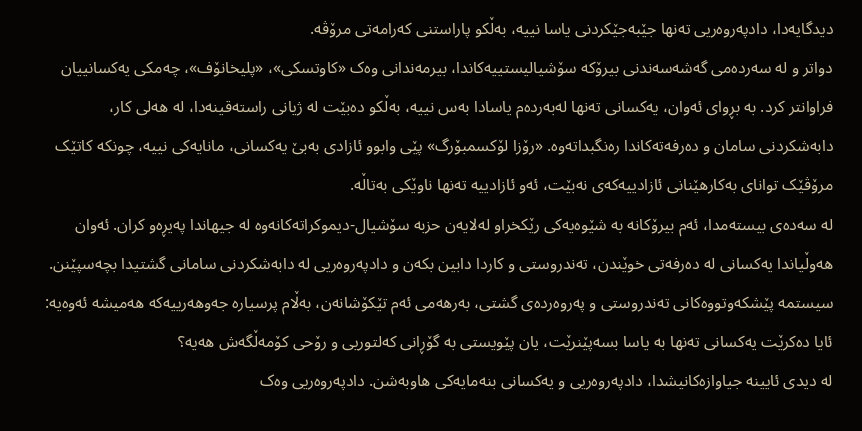دیدگایەدا، دادپەروەریی تەنها جێبەجێکردنی یاسا نییە، بەڵکو پاراستنی کەرامەتی مرۆڤە.
دواتر و لە سەردەمی گەشەسەندنی بیرۆکە سۆشیالیستییەکاندا، بیرمەندانی وەک «کاوتسکی»، «پلیخانۆف»، چەمکی یەکسانییان فراوانتر کرد. بە بڕوای ئەوان، یەکسانی تەنها لەبەردەم یاسادا بەس نییە، بەڵکو دەبێت لە ژیانی راستەقینەدا، لە هەلی کار، دابەشکردنی سامان و دەرفەتەکاندا رەنگبداتەوە. «رۆزا لۆکسمبۆرگ» پێی وابوو ئازادی بەبێ یەکسانی، مانایەکی نییە، چونکە کاتێک مرۆڤێک توانای بەکارهێنانی ئازادییەکەی نەبێت، ئەو ئازادییە تەنها ناوێکی بەتاڵە.
لە سەدەی بیستەمدا، ئەم بیرۆکانە بە شێوەیەکی رێکخراو لەلایەن حزبە سۆشیال-دیموکراتەکانەوە لە جیهاندا پەیڕەو کران. ئەوان هەوڵیاندا یەکسانی لە دەرفەتی خوێندن، تەندروستی و کاردا دابین بکەن و دادپەروەریی لە دابەشکردنی سامانی گشتیدا بچەسپێنن. سیستمە پێشکەوتووەکانی تەندروستی و پەروەردەی گشتی، بەرهەمی ئەم تێکۆشانەن، بەڵام پرسیارە جەوهەرییەکە هەمیشە ئەوەیە: ئایا دەکرێت یەکسانی تەنها بە یاسا بسەپێنرێت، یان پێویستی بە گۆڕانی کەلتوریی و رۆحی کۆمەڵگەش هەیە؟
لە دیدی ئایینە جیاوازەکانیشدا، دادپەروەریی و یەکسانی بنەمایەکی هاوبەشن. دادپەروەریی وەک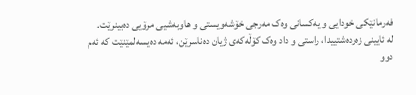فەرمانێکی خودایی و یەکسانی وەک مەرجی خۆشەویستی و هاوبەشیی مرۆیی دەبینرێت.
لە ئایینی زەردەشتییدا، راستی و داد وەک کۆڵەکەی ژیان دەناسرێن، ئەمە دەیسەلمێنێت کە ئەم دوو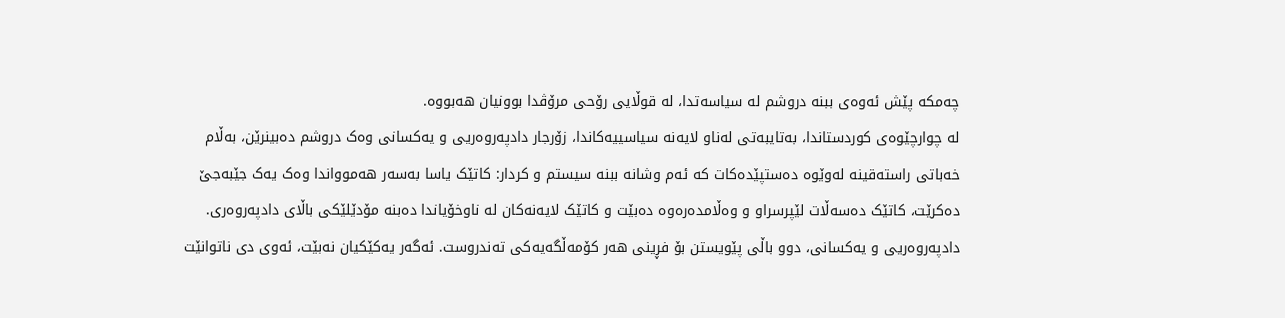چەمکە پێش ئەوەی ببنە دروشم لە سیاسەتدا، لە قوڵایی رۆحی مرۆڤدا بوونیان هەبووە.
لە چوارچێوەی کوردستاندا، بەتایبەتی لەناو لایەنە سیاسییەکاندا، زۆرجار دادپەروەریی و یەکسانی وەک دروشم دەبینرێن، بەڵام خەباتی راستەقینە لەوێوە دەستپێدەکات کە ئەم وشانە ببنە سیستم و کردار: کاتێک یاسا بەسەر هەموواندا وەک یەک جێبەجێ دەکرێت، کاتێک دەسەڵات لێپرسراو و وەڵامدەرەوە دەبێت و کاتێک لایەنەکان لە ناوخۆیاندا دەبنە مۆدێلێکی باڵای دادپەروەری.
دادپەروەریی و یەکسانی، دوو باڵی پێویستن بۆ فڕینی هەر کۆمەڵگەیەکی تەندروست. ئەگەر یەکێکیان نەبێت، ئەوی دی ناتوانێت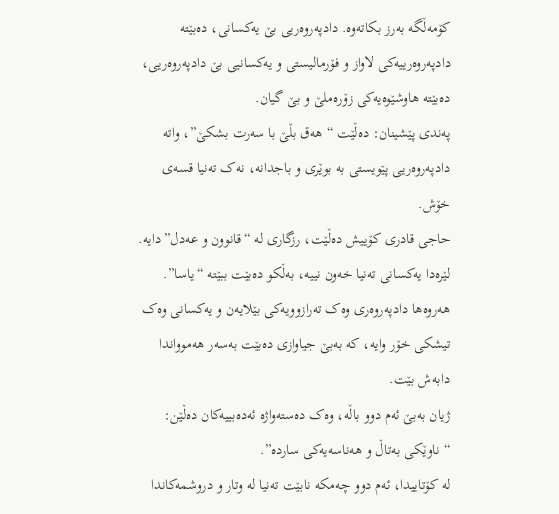کۆمەڵگە بەرز بکاتەوە. دادپەروەریی بێ یەکسانی، دەبێتە دادپەروەرییەکی لاواز و فۆرمالیستی و یەکسانیی بێ دادپەروەریی، دەبێتە هاوشێوەیەکی زۆرەملێ و بێ گیان.
پەندی پێشینان: دەڵێت “هەق بڵێ با سەرت بشکێ”، واتە دادپەروەریی پێویستی بە بوێری و باجدانە، نەک تەنیا قسەی خۆش.
حاجی قادری کۆییش دەڵێت، رزگاری لە “قانوون و عەدل”دایە. لێرەدا یەکسانی تەنیا خەون نییە، بەڵکو دەبێت ببێتە “یاسا”. هەروەها دادپەروەری وەک تەرازوویەکی بێلایەن و یەکسانی وەک تیشکی خۆر وایە، کە بەبێ جیاوازی دەبێت بەسەر هەموواندا دابەش بێت.
ژیان بەبێ ئەم دوو باڵە، وەک دەستەواژە ئەدەبییەکان دەڵێن: “ناوێکی بەتاڵ و هەناسەیەکی ساردە”.
لە کۆتاییدا، ئەم دوو چەمکە نابێت تەنیا لە وتار و دروشمەکاندا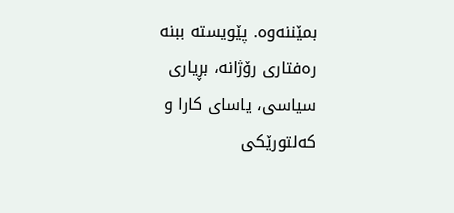بمێننەوە. پێویستە ببنە رەفتاری رۆژانە، بڕیاری سیاسی، یاسای کارا و کەلتورێکی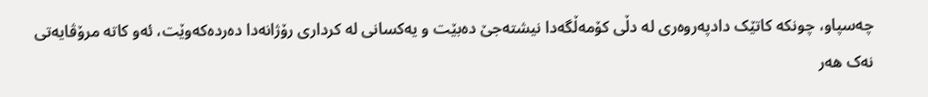چەسپاو، چونکە کاتێک دادپەروەری لە دڵی کۆمەڵگەدا نیشتەجێ دەبێت و یەکسانی لە کرداری رۆژانەدا دەردەکەوێت، ئەو کاتە مرۆڤایەتی نەک هەر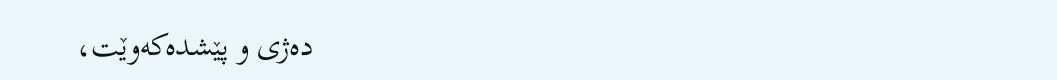دەژی و پێشدەکەوێت،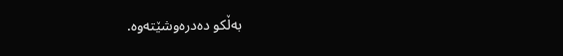بەڵکو دەدرەوشێتەوە.